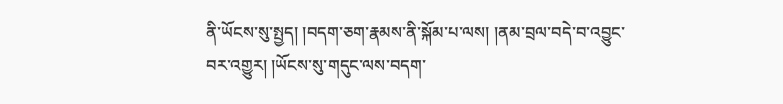ནི་ཡོངས་སུ་སྤྱད། །བདག་ཅག་རྣམས་ནི་སྐོམ་པ་ལས། །ནམ་བྲལ་བདེ་བ་འབྱུང་བར་འགྱུར། །ཡོངས་སུ་གདུང་ལས་བདག་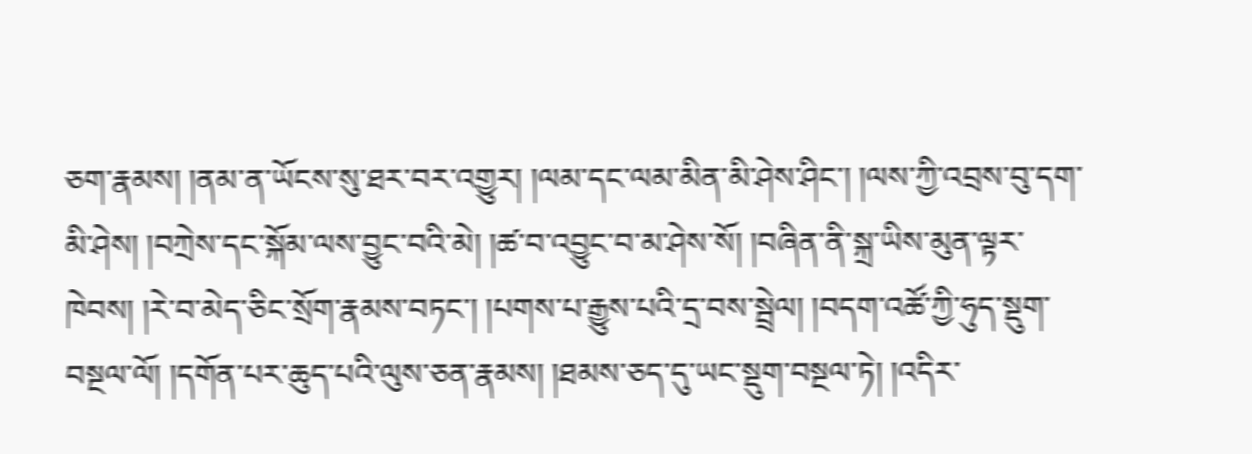ཅག་རྣམས། །ནམ་ན་ཡོངས་སུ་ཐར་བར་འགྱུར། །ལམ་དང་ལམ་མིན་མི་ཤེས་ཤིང་། །ལས་ཀྱི་འབྲས་བུ་དག་མི་ཤེས། །བཀྲེས་དང་སྐོམ་ལས་བྱུང་བའི་མེ། །ཚ་བ་འབྱུང་བ་མ་ཤེས་སོ། །བཞིན་ནི་སྐྲ་ཡིས་མུན་ལྟར་ཁེབས། །རེ་བ་མེད་ཅིང་སྲོག་རྣམས་བཏང་། །པགས་པ་རྒྱུས་པའི་དྲ་བས་སྦྲེལ། །བདག་འཚོ་ཀྱི་ཧུད་སྡུག་བསྔལ་ལོ། །དགོན་པར་ཆུད་པའི་ལུས་ཅན་རྣམས། །ཐམས་ཅད་དུ་ཡང་སྡུག་བསྔལ་ཏེ། །འདིར་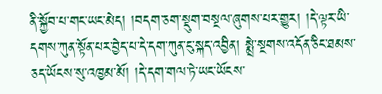ནི་སྐྱོབ་པ་གང་ཡང་མེད། །བདག་ཅག་སྡུག་བསྔལ་ཞུགས་པར་གྱུར། །དེ་ལྟར་ཡི་དགས་ཀུན་སྟོན་པར་བྱེད་པ་དེ་དག་ཀུན་ངུ་སྐད་འབྱིན། སྨྲེ་སྔགས་འདོན་ཅིང་ཐམས་ཅད་ཡོངས་སུ་འཁྱམ་མོ། །དེ་དག་གལ་ཏེ་ཡང་ཡོངས་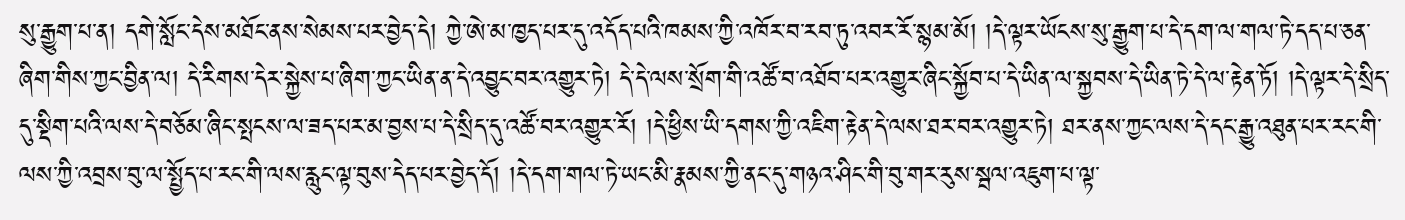སུ་རྒྱུག་པ་ན། དགེ་སློང་དེས་མཐོང་ནས་སེམས་པར་བྱེད་དེ། ཀྱེ་ཨེ་མ་ཁྱད་པར་དུ་འདོད་པའི་ཁམས་ཀྱི་འཁོར་བ་རབ་ཏུ་འབར་རོ་སྙམ་མོ། །དེ་ལྟར་ཡོངས་སུ་རྒྱུག་པ་དེ་དག་ལ་གལ་ཏེ་དད་པ་ཅན་ཞིག་གིས་ཀྱང་བྱིན་ལ། དེ་རིགས་དེར་སྐྱེས་པ་ཞིག་ཀྱང་ཡིན་ན་དེ་འབྱུང་བར་འགྱུར་ཏེ། དེ་དེ་ལས་སྲོག་གི་འཚོ་བ་འཐོབ་པར་འགྱུར་ཞིང་སྐྱོབ་པ་དེ་ཡིན་ལ་སྐྱབས་དེ་ཡིན་ཏེ་དེ་ལ་རྟེན་ཏོ། །དེ་ལྟར་དེ་སྲིད་དུ་སྡིག་པའི་ལས་དེ་བཅོམ་ཞིང་སྤངས་ལ་ཟད་པར་མ་བྱས་པ་དེ་སྲིད་དུ་འཚོ་བར་འགྱུར་རོ། །དེ་ཕྱིས་ཡི་དགས་ཀྱི་འཇིག་རྟེན་དེ་ལས་ཐར་བར་འགྱུར་ཏེ། ཐར་ནས་ཀྱང་ལས་དེ་དང་རྒྱུ་འཐུན་པར་རང་གི་ལས་ཀྱི་འབྲས་བུ་ལ་སྤྱོད་པ་རང་གི་ལས་རླུང་ལྟ་བུས་དེད་པར་བྱེད་དོ། །དེ་དག་གལ་ཏེ་ཡང་མི་རྣམས་ཀྱི་ནང་དུ་གཉའ་ཤིང་གི་བུ་གར་རུས་སྦལ་འཇུག་པ་ལྟ་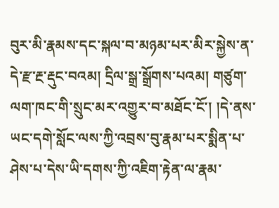བུར་མི་རྣམས་དང་སྐལ་བ་མཉམ་པར་མིར་སྐྱེས་ན་དེ་རྫ་རྔ་རྡུང་བའམ། དྲིལ་སྒྲ་སྒྲོགས་པའམ། གཙུག་ལག་ཁང་གི་སྲུང་མར་འགྱུར་བ་མཐོང་ངོ་། །དེ་ནས་ཡང་དགེ་སློང་ལས་ཀྱི་འབྲས་བུ་རྣམ་པར་སྨིན་པ་ཤེས་པ་དེས་ཡི་དགས་ཀྱི་འཇིག་རྟེན་ལ་རྣམ་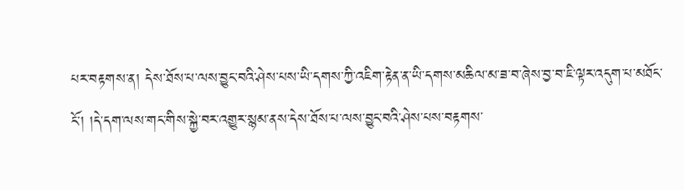པར་བརྟགས་ན། དེས་ཐོས་པ་ལས་བྱུང་བའི་ཤེས་པས་ཡི་དགས་ཀྱི་འཇིག་རྟེན་ན་ཡི་དགས་མཆིལ་མ་ཟ་བ་ཞེས་བྱ་བ་ཇི་ལྟར་འདུག་པ་མཐོང་ངོ་། །དེ་དག་ལས་གང་གིས་སྐྱེ་བར་འགྱུར་སྙམ་ནས་དེས་ཐོས་པ་ལས་བྱུང་བའི་ཤེས་པས་བརྟགས་